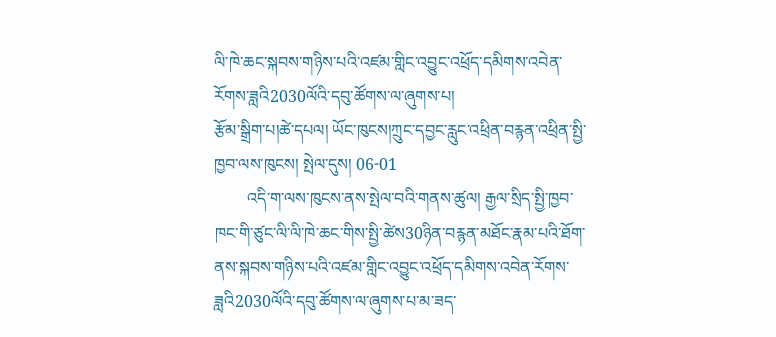ལི་ཁེ་ཆང་སྐབས་གཉིས་པའི་འཛམ་གླིང་འབྱུང་འཕྲོད་དམིགས་འབེན་རོགས་ཟླའི2030ལོའི་དབུ་ཚོགས་ལ་ཞུགས་པ།
རྩོམ་སྒྲིག་པ།ཚེ་དཔལ། ཡོང་ཁུངས།ཀྲུང་དབྱང་རླུང་འཕྲིན་བརྙན་འཕྲིན་སྤྱི་ཁྱབ་ལས་ཁུངས། སྤེལ་དུས། 06-01
        འདི་ག་ལས་ཁུངས་ནས་སྤེལ་བའི་གནས་ཚུལ། རྒྱལ་སྲིད་སྤྱི་ཁྱབ་ཁང་གི་ཙུང་ལི་ལི་ཁེ་ཆང་གིས་སྤྱི་ཚེས30ཉིན་བརྙན་མཐོང་རྣམ་པའི་ཐོག་ནས་སྐབས་གཉིས་པའི་འཛམ་གླིང་འབྱུང་འཕྲོད་དམིགས་འབེན་རོགས་ཟླའི2030ལོའི་དབུ་ཚོགས་ལ་ཞུགས་པ་མ་ཟད་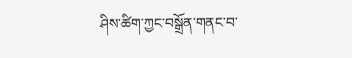ཤིས་ཚིག་ཀྱང་བསྒྲོན་གནང་བ་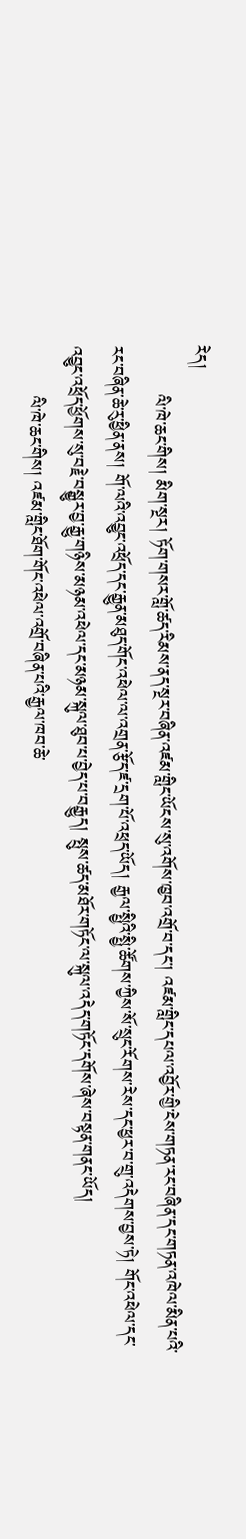རེད།
        ལི་ཁེ་ཆང་གིས། མིག་སྔར། ཏོག་གསར་གློ་ཚད་རིམས་ནད་སྔར་བཞིན་འཛམ་གླིང་ཡོངས་སུ་འགོས་ཁྱབ་འགྲོ་བ་དང་། འཛམ་གླིང་དཔལ་འབྱོར་གྱི་ངེས་གཏན་རང་བཞིན་དང་གཏན་འཁེལ་མིན་པའི་རང་བཞིན་ཆེ་རུ་ཕྱིན་ནས། གོ་ལའི་འབྱུང་འཕྲོད་དང་རྒྱུན་མཐུད་གོང་འཕེལ་ལ་འགྲན་རྩོད་ཛ་དྲག་པོ་འཕྲད་ཡོད། རྒྱལ་སྤྱིའི་སྤྱི་ཚོགས་ཀྱིས་སོ་སྲུང་རོགས་རེས་དང་ཕྱར་བ་གྲུ་འདེགས་བྱས་ཏེ། གོང་འཕེལ་དང་འབྱུང་འཕྲོད་ཕྱོགས་སུ་བརྗེ་བསྒྱུར་བྱ་རྒྱུ་གཉིས་མཉམ་འཕེལ་དང་མཉམ་སྐུལ་ཐུབ་པ་བྱེད་པ་བརྒྱུད། སྤུས་ཚད་མཐོར་གཏོང་ལ་སྐུལ་འདེད་གཏོང་དགོས་ཞེས་བསྟན་གནང་ཡོད།
        ལི་ཁེ་ཆང་གིས། འཛམ་གླིང་ཐོག་གོང་འཕེལ་འགྲོ་བཞིན་པའི་རྒྱལ་ཁབ་ཆེ་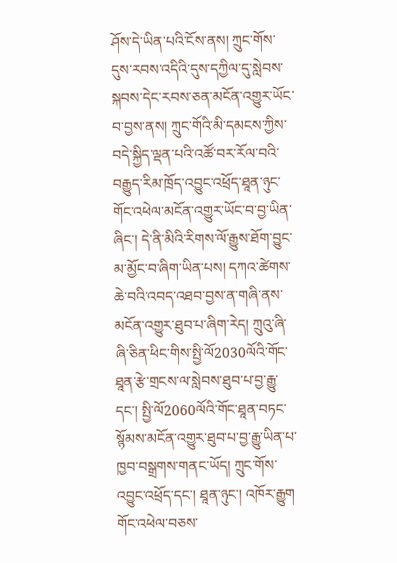ཤོས་དེ་ཡིན་པའི་ངོས་ནས། ཀྲུང་གོས་དུས་རབས་འདིའི་དུས་དཀྱིལ་དུ་སླེབས་སྐབས་དེང་རབས་ཅན་མངོན་འགྱུར་ཡོང་བ་བྱས་ནས། ཀྲུང་གོའི་མི་དམངས་ཀྱིས་བདེ་སྐྱིད་ལྡན་པའི་འཚོ་བར་རོལ་བའི་བརྒྱུད་རིམ་ཁྲོད་འབྱུང་འཕྲོད་ཐཱན་ཉུང་གོང་འཕེལ་མངོན་འགྱུར་ཡོང་བ་བྱ་ཡིན་ཞིང་། དེ་ནི་མིའི་རིགས་ལོ་རྒྱུས་ཐོག་བྱུང་མ་མྱོང་བ་ཞིག་ཡིན་པས། དཀའ་ཚེགས་ཆེ་བའི་འབད་འཐབ་བྱས་ན་གཞི་ནས་མངོན་འགྱུར་ཐུབ་པ་ཞིག་རེད། ཀྲུའུ་ཞི་ཞི་ཅིན་ཕིང་གིས་སྤྱི་ལོ2030ལོའི་གོང་ཐཱན་རྩེ་གྲངས་ལ་སླེབས་ཐུབ་པ་བྱ་རྒྱུ་དང་། སྤྱི་ལོ2060ལོའི་གོང་ཐཱན་བཏང་སྙོམས་མངོན་འགྱུར་ཐུབ་པ་བྱ་རྒྱུ་ཡིན་པ་ཁྱབ་བསྒྲགས་གནང་ཡོད། ཀྲུང་གོས་འབྱུང་འཕྲོད་དང་། ཐཱན་ཉུང་། འཁོར་རྒྱུག གོང་འཕེལ་བཅས་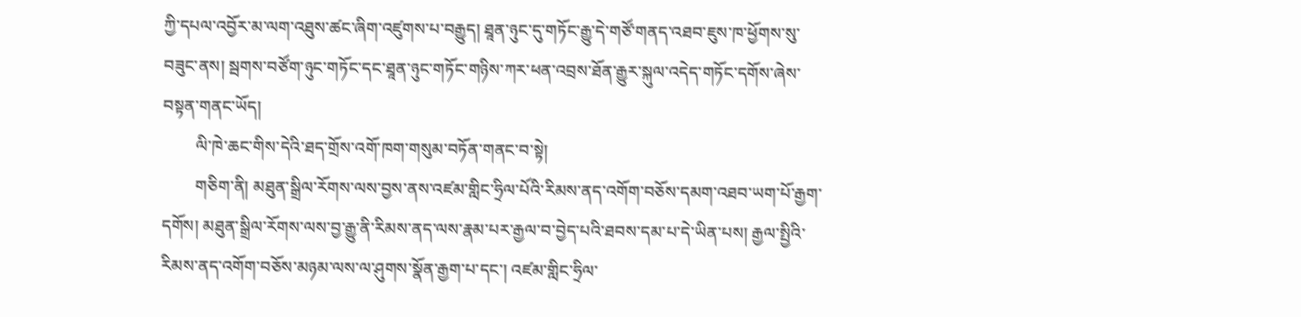ཀྱི་དཔལ་འབྱོར་མ་ལག་འཐུས་ཚང་ཞིག་འཛུགས་པ་བརྒྱུད། ཐཱན་ཉུང་དུ་གཏོང་རྒྱུ་དེ་གཙོ་གནད་འཐབ་ཇུས་ཁ་ཕྱོགས་སུ་བཟུང་ནས། སྦགས་བཙོག་ཉུང་གཏོང་དང་ཐཱན་ཉུང་གཏོང་གཉིས་ཀར་ཕན་འབྲས་ཐོན་རྒྱུར་སྐུལ་འདེད་གཏོང་དགོས་ཞེས་བསྟན་གནང་ཡོད།
        ལི་ཁེ་ཆང་གིས་དེའི་ཐད་གྲོས་འགོ་ཁག་གསུམ་བཏོན་གནང་བ་སྟེ།
        གཅིག་ནི། མཐུན་སྒྲིལ་རོགས་ལས་བྱས་ནས་འཛམ་གླིང་ཧྲིལ་པོའི་རིམས་ནད་འགོག་བཅོས་དམག་འཐབ་ཡག་པོ་རྒྱག་དགོས། མཐུན་སྒྲིལ་རོགས་ལས་བྱ་རྒྱུ་ནི་རིམས་ནད་ལས་རྣམ་པར་རྒྱལ་བ་བྱེད་པའི་ཐབས་དམ་པ་དེ་ཡིན་པས། རྒྱལ་སྤྱིའི་རིམས་ནད་འགོག་བཅོས་མཉམ་ལས་ལ་ཤུགས་སྣོན་རྒྱག་པ་དང་། འཛམ་གླིང་ཧྲིལ་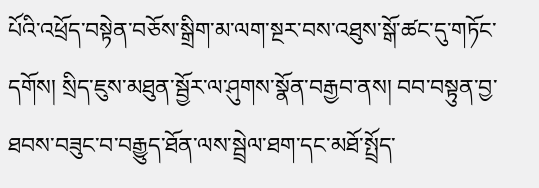པོའི་འཕྲོད་བསྟེན་བཅོས་སྒྲིག་མ་ལག་སྔར་བས་འཐུས་སྒོ་ཚང་དུ་གཏོང་དགོས། སྲིད་ཇུས་མཐུན་སྦྱོར་ལ་ཤུགས་སྣོན་བརྒྱབ་ནས། བབ་བསྟུན་བྱ་ཐབས་བཟུང་བ་བརྒྱུད་ཐོན་ལས་སྦྲེལ་ཐག་དང་མཐོ་སྤྲོད་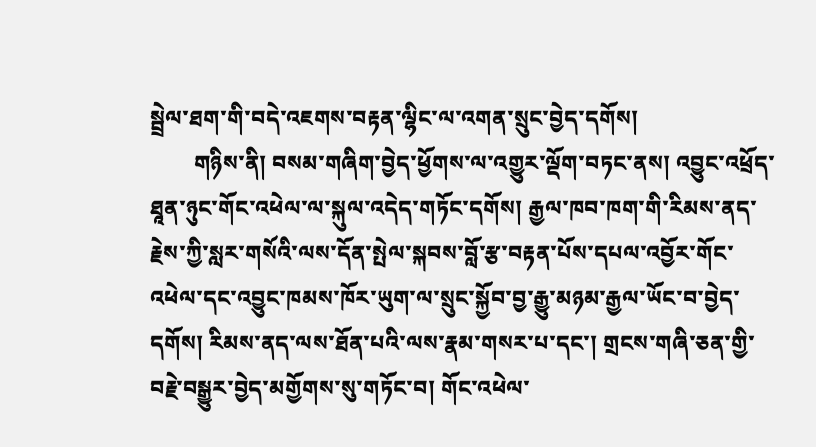སྦྲེལ་ཐག་གི་བདེ་འཇགས་བརྟན་ལྷིང་ལ་འགན་སྲུང་བྱེད་དགོས།
        གཉིས་ནི། བསམ་གཞིག་བྱེད་ཕྱོགས་ལ་འགྱུར་ལྡོག་བཏང་ནས། འབྱུང་འཕྲོད་ཐཱན་ཉུང་གོང་འཕེལ་ལ་སྐུལ་འདེད་གཏོང་དགོས། རྒྱལ་ཁབ་ཁག་གི་རིམས་ནད་རྗེས་ཀྱི་སླར་གསོའི་ལས་དོན་སྤེལ་སྐབས་བློ་རྩ་བརྟན་པོས་དཔལ་འབྱོར་གོང་འཕེལ་དང་འབྱུང་ཁམས་ཁོར་ཡུག་ལ་སྲུང་སྐྱོབ་བྱ་རྒྱུ་མཉམ་རྒྱལ་ཡོང་བ་བྱེད་དགོས། རིམས་ནད་ལས་ཐོན་པའི་ལས་རྣམ་གསར་པ་དང་། གྲངས་གཞི་ཅན་གྱི་བརྗེ་བསྒྱུར་བྱེད་མགྱོགས་སུ་གཏོང་བ། གོང་འཕེལ་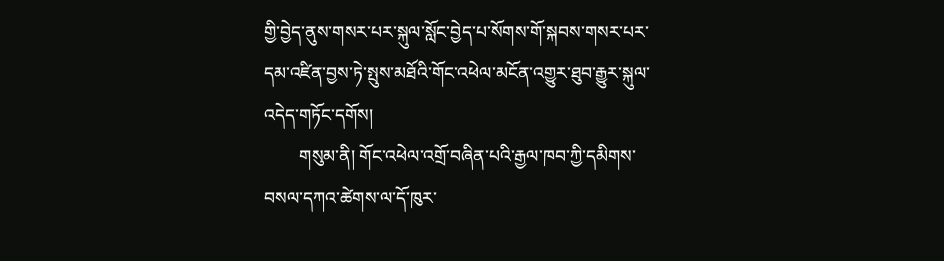གྱི་བྱེད་ནུས་གསར་པར་སྐུལ་སློང་བྱེད་པ་སོགས་གོ་སྐབས་གསར་པར་དམ་འཛིན་བྱས་ཏེ་སྤུས་མཐོའི་གོང་འཕེལ་མངོན་འགྱུར་ཐུབ་རྒྱུར་སྐུལ་འདེད་གཏོང་དགོས།
        གསུམ་ནི། གོང་འཕེལ་འགྲོ་བཞིན་པའི་རྒྱལ་ཁབ་ཀྱི་དམིགས་བསལ་དཀའ་ཚེགས་ལ་དོ་ཁུར་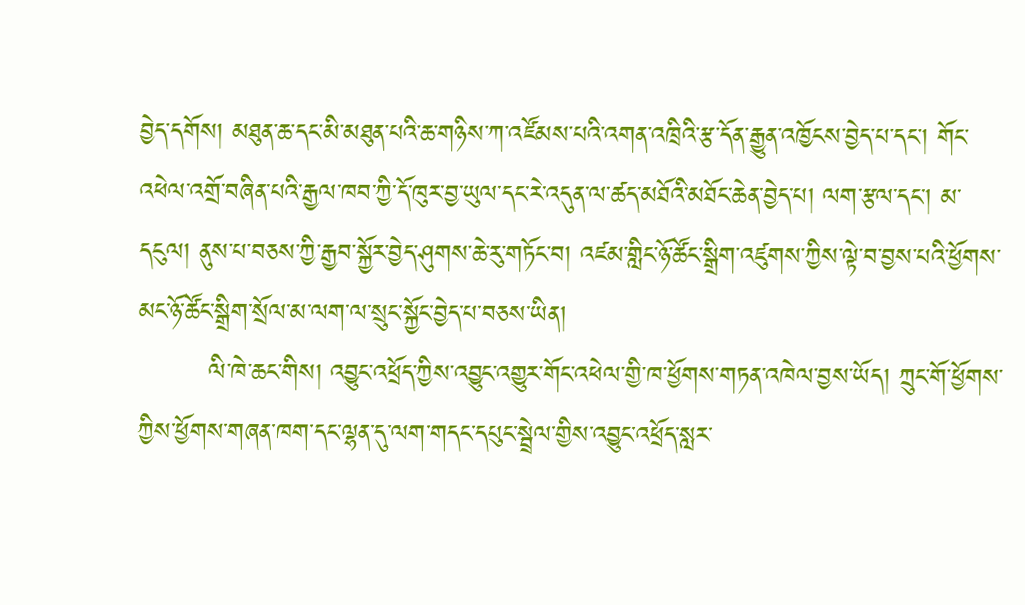བྱེད་དགོས། མཐུན་ཆ་དང་མི་མཐུན་པའི་ཆ་གཉིས་ཀ་འཛོམས་པའི་འགན་འཁྲིའི་རྩ་དོན་རྒྱུན་འཁྱོངས་བྱེད་པ་དང་། གོང་འཕེལ་འགྲོ་བཞིན་པའི་རྒྱལ་ཁབ་ཀྱི་དོ་ཁུར་བྱ་ཡུལ་དང་རེ་འདུན་ལ་ཚད་མཐོའི་མཐོང་ཆེན་བྱེད་པ། ལག་རྩལ་དང་། མ་དངུལ། ནུས་པ་བཅས་ཀྱི་རྒྱབ་སྐྱོར་བྱེད་ཤུགས་ཆེ་རུ་གཏོང་བ། འཛམ་གླིང་ཉོ་ཚོང་སྒྲིག་འཛུགས་ཀྱིས་ལྟེ་བ་བྱས་པའི་ཕྱོགས་མང་ཉོ་ཚོང་སྒྲིག་སྲོལ་མ་ལག་ལ་སྲུང་སྐྱོང་བྱེད་པ་བཅས་ཡིན།
        ལི་ཁེ་ཆང་གིས། འབྱུང་འཕྲོད་ཀྱིས་འབྱུང་འགྱུར་གོང་འཕེལ་གྱི་ཁ་ཕྱོགས་གཏན་འཁེལ་བྱས་ཡོད། ཀྲུང་གོ་ཕྱོགས་ཀྱིས་ཕྱོགས་གཞན་ཁག་དང་ལྷན་དུ་ལག་གདང་དཔུང་སྦྲེལ་གྱིས་འབྱུང་འཕྲོད་སླར་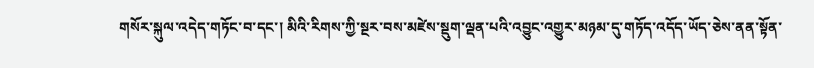གསོར་སྐུལ་འདེད་གཏོང་བ་དང་། མིའི་རིགས་ཀྱི་སྔར་བས་མཛེས་སྡུག་ལྡན་པའི་འབྱུང་འགྱུར་མཉམ་དུ་གཏོད་འདོད་ཡོད་ཅེས་ནན་སྟོན་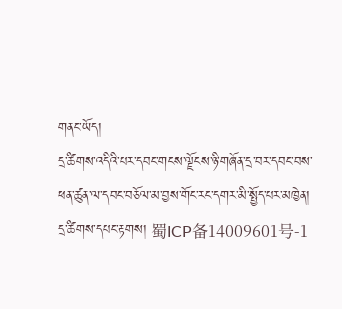གནང་ཡོད།
དྲ་ཚིགས་འདིའི་པར་དབང་གངས་ལྗོངས་ཉི་གཞོན་དྲ་བར་དབང་བས་ཕན་ཚུན་ལ་དབང་བཅོལ་མ་བྱས་གོང་རང་དགར་མི་སྤྱོད་པར་མཁྱེན།
དྲ་ཚིགས་དཔང་རྟགས། 蜀ICP备14009601号-1